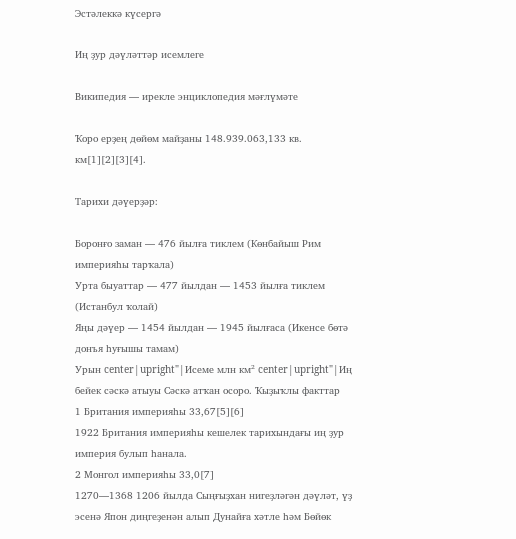Эстәлеккә күсергә

Иң ҙур дәүләттәр исемлеге

Википедия — ирекле энциклопедия мәғлүмәте

Ҡоро ерҙең дөйөм майҙаны 148.939.063,133 кв. км[1][2][3][4].

Тарихи дәүерҙәр:

Боронғо заман — 476 йылға тиклем (Көнбайыш Рим империяһы тарҡала)
Урта быуаттар — 477 йылдан — 1453 йылға тиклем (Истанбул ҡолай)
Яңы дәүер — 1454 йылдан — 1945 йылғаса (Икенсе бөтә донъя һуғышы тамам)
Урын center|upright"|Исеме млн км² center|upright"|Иң бейек сәскә атыуы Сәскә атҡан осоро. Ҡыҙыҡлы факттар
1 Британия империяһы 33,67[5][6]
1922 Британия империяһы кешелек тарихындағы иң ҙур империя булып һанала.
2 Монгол империяһы 33,0[7]
1270—1368 1206 йылда Сыңғыҙхан нигеҙләгән дәүләт, үҙ эсенә Япон диңгеҙенән алып Дунайға хәтле һәм Бөйөк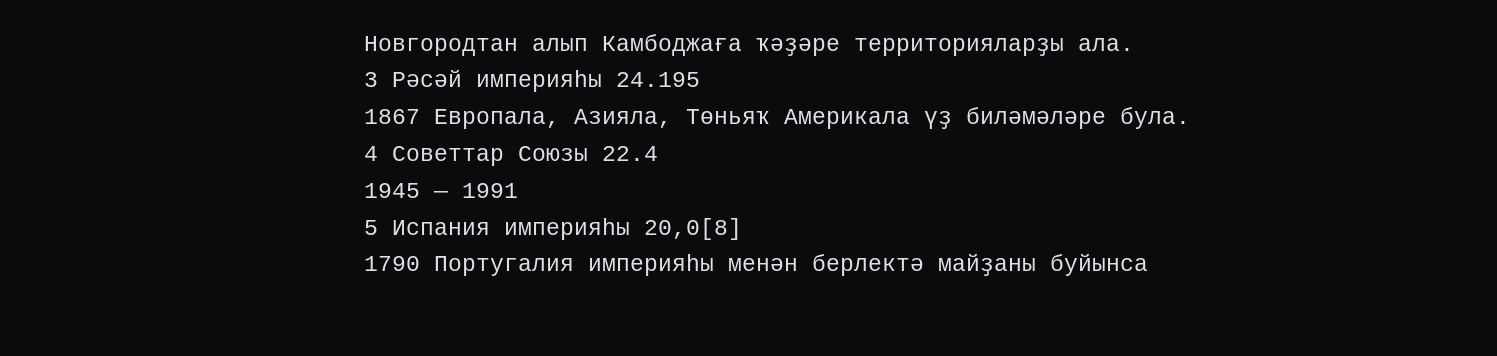Новгородтан алып Камбоджаға ҡәҙәре территорияларҙы ала.
3 Рәсәй империяһы 24.195
1867 Европала, Азияла, Төньяҡ Америкала үҙ биләмәләре була.
4 Советтар Союзы 22.4
1945 — 1991
5 Испания империяһы 20,0[8]
1790 Португалия империяһы менән берлектә майҙаны буйынса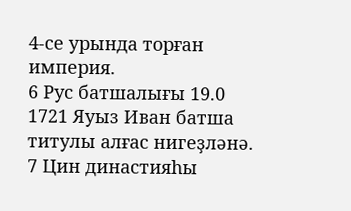4-се урында торған империя.
6 Рус батшалығы 19.0
1721 Яуыз Иван батша титулы алғас нигеҙләнә.
7 Цин династияһы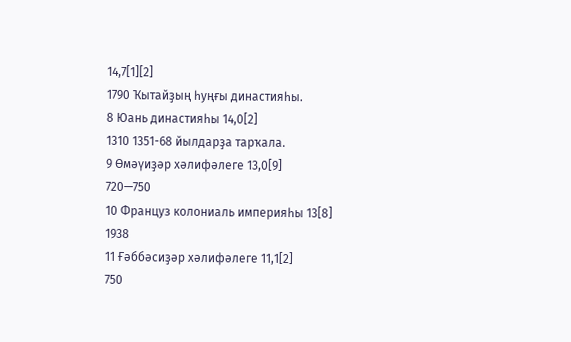14,7[1][2]
1790 Ҡытайҙың һуңғы династияһы.
8 Юань династияһы 14,0[2]
1310 1351-68 йылдарҙа тарҡала.
9 Өмәүиҙәр хәлифәлеге 13,0[9]
720—750
10 Француз колониаль империяһы 13[8]
1938
11 Ғәббәсиҙәр хәлифәлеге 11,1[2]
750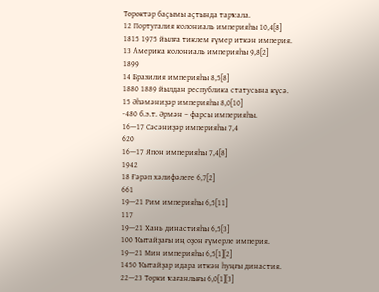Төрөктәр баҫымы аҫтында тарҡала.
12 Португалия колониаль империяһы 10,4[8]
1815 1975 йылға тиклем ғүмер иткән империя.
13 Америка колониаль империяһы 9,8[2]
1899
14 Бразилия империяһы 8,5[8]
1880 1889 йылдан республика статусына күсә.
15 Әһәмәниҙәр империяһы 8,0[10]
-480 б.э.т. Әрмән – фарсы империяһы.
16—17 Сәсәниҙәр империяһы 7,4
620
16—17 Япон империяһы 7,4[8]
1942
18 Ғәрәп хәлифәлеге 6,7[2]
661
19—21 Рим империяһы 6,5[11]
117
19—21 Хань династияһы 6,5[3]
100 Ҡытайҙағы иң оҙон ғүмерле империя.
19—21 Мин империяһы 6,5[1][2]
1450 Ҡытайҙар идара иткән һуңғы династия.
22—23 Төрки ҡағанлығы 6,0[1][3]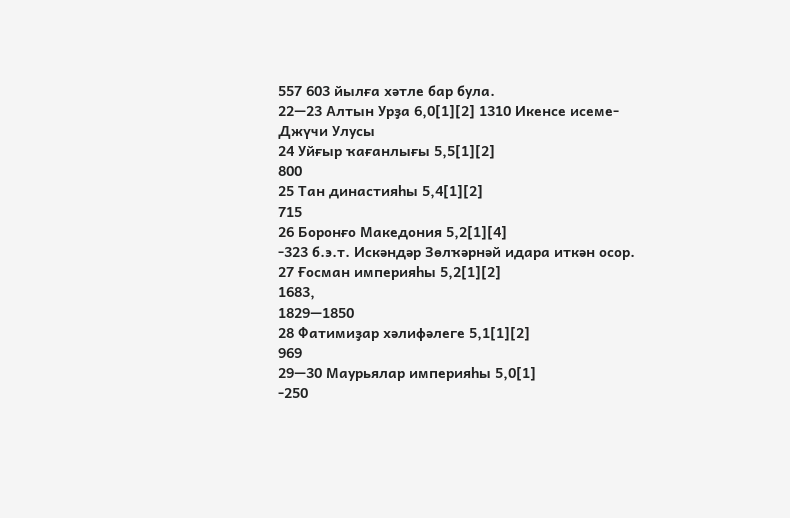557 603 йылға хәтле бар була.
22—23 Алтын Урҙа 6,0[1][2] 1310 Икенсе исеме- Джүчи Улусы
24 Уйғыр ҡағанлығы 5,5[1][2]
800
25 Тан династияһы 5,4[1][2]
715
26 Боронғо Македония 5,2[1][4]
-323 б.э.т. Искәндәр Зөлҡәрнәй идара иткән осор.
27 Ғосман империяһы 5,2[1][2]
1683,
1829—1850
28 Фатимиҙар хәлифәлеге 5,1[1][2]
969
29—30 Маурьялар империяһы 5,0[1]
-250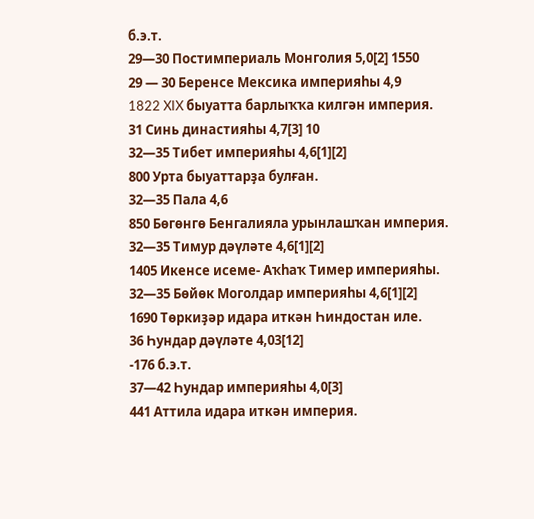б.э.т.
29—30 Постимпериаль Монголия 5,0[2] 1550
29 — 30 Беренсе Мексика империяһы 4,9
1822 XIX быуатта барлыҡҡа килгән империя.
31 Синь династияһы 4,7[3] 10
32—35 Тибет империяһы 4,6[1][2]
800 Урта быуаттарҙа булған.
32—35 Пала 4,6
850 Бөгөнгө Бенгалияла урынлашҡан империя.
32—35 Тимур дәүләте 4,6[1][2]
1405 Икенсе исеме- Аҡһаҡ Тимер империяһы.
32—35 Бөйөк Моголдар империяһы 4,6[1][2]
1690 Төркиҙәр идара иткән Һиндостан иле.
36 Һундар дәүләте 4,03[12]
-176 б.э.т.
37—42 Һундар империяһы 4,0[3]
441 Аттила идара иткән империя.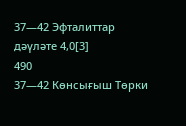37—42 Эфталиттар дәүләте 4,0[3]
490
37—42 Көнсығыш Төрки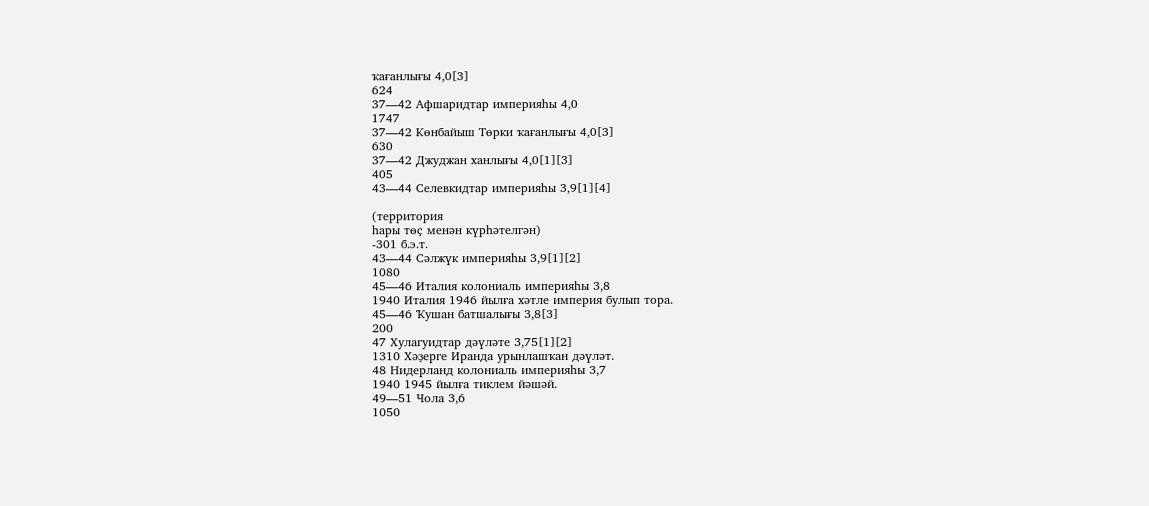ҡағанлығы 4,0[3]
624
37—42 Афшаридтар империяһы 4,0
1747
37—42 Көнбайыш Төрки ҡағанлығы 4,0[3]
630
37—42 Джуджан ханлығы 4,0[1][3]
405
43—44 Селевкидтар империяһы 3,9[1][4]

(территория
һары төҫ менән күрһәтелгән)
-301 б.э.т.
43—44 Сәлжүк империяһы 3,9[1][2]
1080
45—46 Италия колониаль империяһы 3,8
1940 Италия 1946 йылға хәтле империя булып тора.
45—46 Ҡушан батшалығы 3,8[3]
200
47 Хулагуидтар дәүләте 3,75[1][2]
1310 Хәҙерге Иранда урынлашҡан дәүләт.
48 Нидерланд колониаль империяһы 3,7
1940 1945 йылға тиклем йәшәй.
49—51 Чола 3,6
1050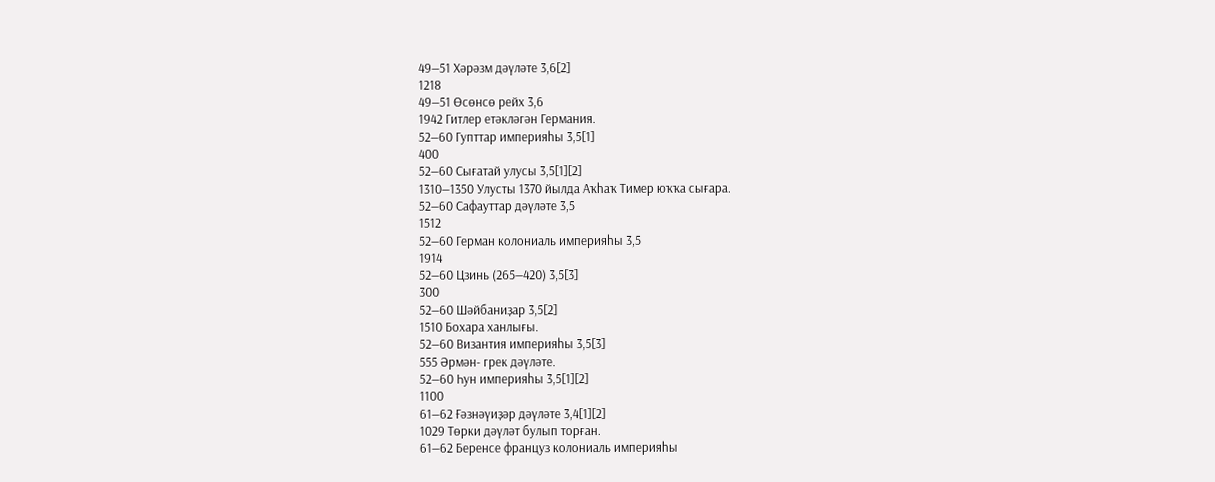49—51 Хәрәзм дәүләте 3,6[2]
1218
49—51 Өсөнсө рейх 3,6
1942 Гитлер етәкләгән Германия.
52—60 Гупттар империяһы 3,5[1]
400
52—60 Сығатай улусы 3,5[1][2]
1310—1350 Улусты 1370 йылда Аҡһаҡ Тимер юҡҡа сығара.
52—60 Сафауттар дәүләте 3,5
1512
52—60 Герман колониаль империяһы 3,5
1914
52—60 Цзинь (265—420) 3,5[3]
300
52—60 Шәйбаниҙар 3,5[2]
1510 Бохара ханлығы.
52—60 Византия империяһы 3,5[3]
555 Әрмән- грек дәүләте.
52—60 Һун империяһы 3,5[1][2]
1100
61—62 Ғәзнәүиҙәр дәүләте 3,4[1][2]
1029 Төрки дәүләт булып торған.
61—62 Беренсе француз колониаль империяһы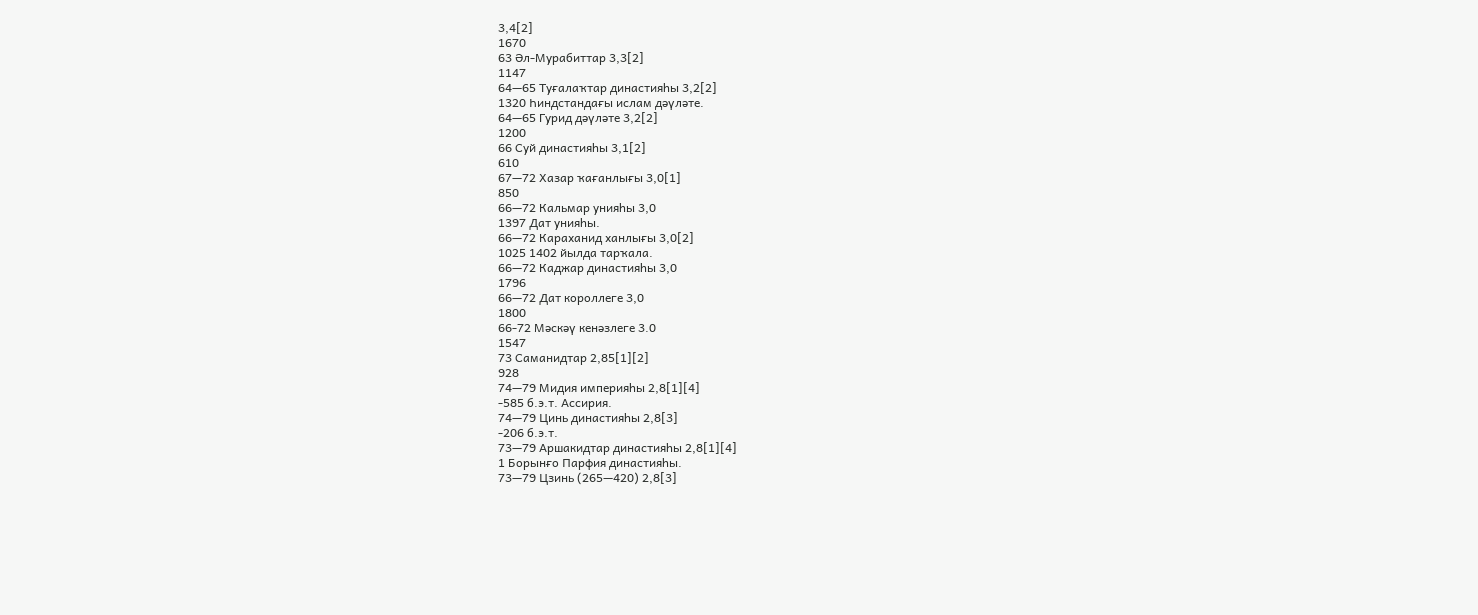3,4[2]
1670
63 Әл-Мурабиттар 3,3[2]
1147
64—65 Туғалаҡтар династияһы 3,2[2]
1320 Һиндстандағы ислам дәүләте.
64—65 Гурид дәүләте 3,2[2]
1200
66 Суй династияһы 3,1[2]
610
67—72 Хазар ҡағанлығы 3,0[1]
850
66—72 Кальмар унияһы 3,0
1397 Дат унияһы.
66—72 Караханид ханлығы 3,0[2]
1025 1402 йылда тарҡала.
66—72 Каджар династияһы 3,0
1796
66—72 Дат короллеге 3,0
1800
66-72 Мәскәү кенәзлеге 3.0
1547
73 Саманидтар 2,85[1][2]
928
74—79 Мидия империяһы 2,8[1][4]
-585 б.э.т. Ассирия.
74—79 Цинь династияһы 2,8[3]
-206 б.э.т.
73—79 Аршакидтар династияһы 2,8[1][4]
1 Борынғо Парфия династияһы.
73—79 Цзинь (265—420) 2,8[3]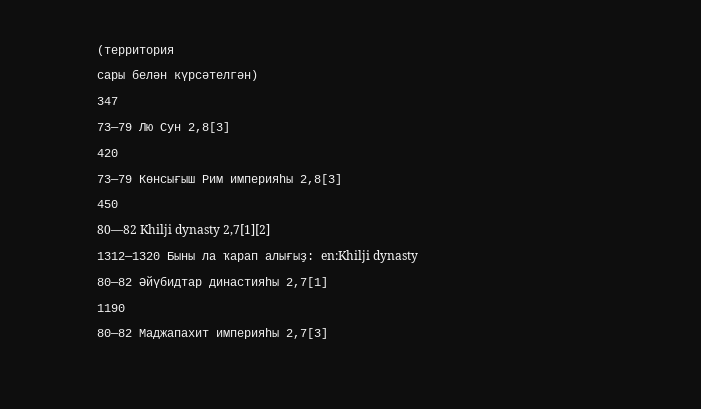(территория
сары белән күрсәтелгән)
347
73—79 Лю Сун 2,8[3]
420
73—79 Көнсығыш Рим империяһы 2,8[3]
450
80—82 Khilji dynasty 2,7[1][2]
1312—1320 Быны ла ҡарап алығыҙ: en:Khilji dynasty
80—82 Әйүбидтар династияһы 2,7[1]
1190
80—82 Маджапахит империяһы 2,7[3]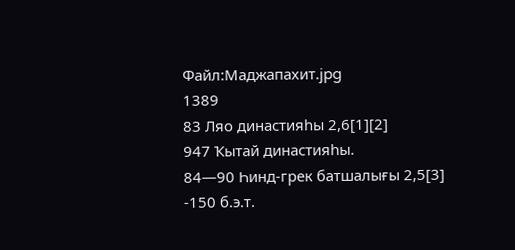Файл:Маджапахит.jpg
1389
83 Ляо династияһы 2,6[1][2]
947 Ҡытай династияһы.
84—90 Һинд-грек батшалығы 2,5[3]
-150 б.э.т.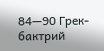84—90 Грек-бактрий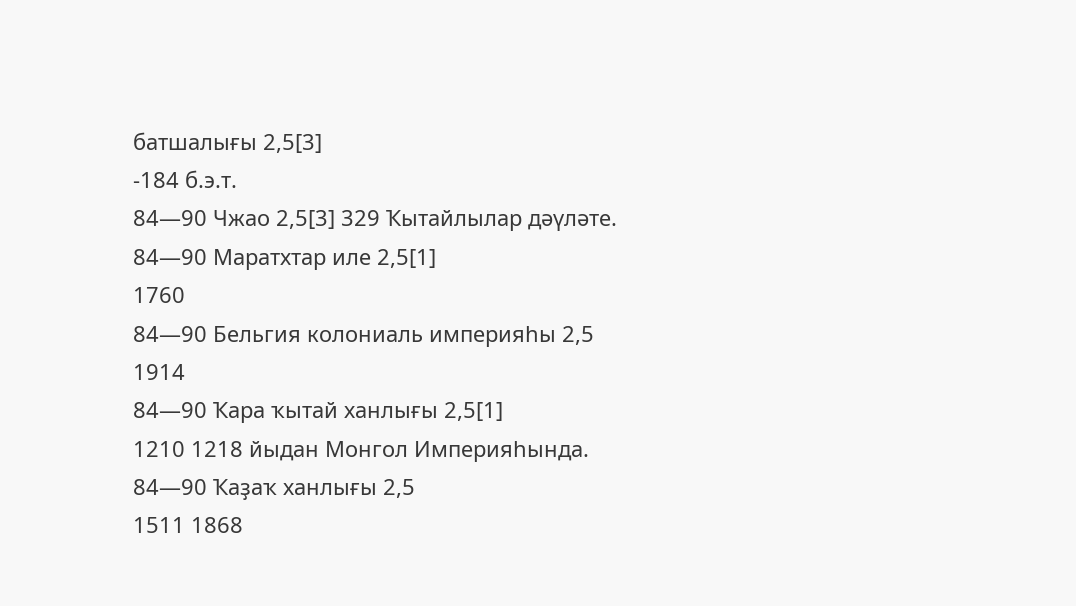батшалығы 2,5[3]
-184 б.э.т.
84—90 Чжао 2,5[3] 329 Ҡытайлылар дәүләте.
84—90 Маратхтар иле 2,5[1]
1760
84—90 Бельгия колониаль империяһы 2,5
1914
84—90 Ҡара ҡытай ханлығы 2,5[1]
1210 1218 йыдан Монгол Империяһында.
84—90 Ҡаҙаҡ ханлығы 2,5
1511 1868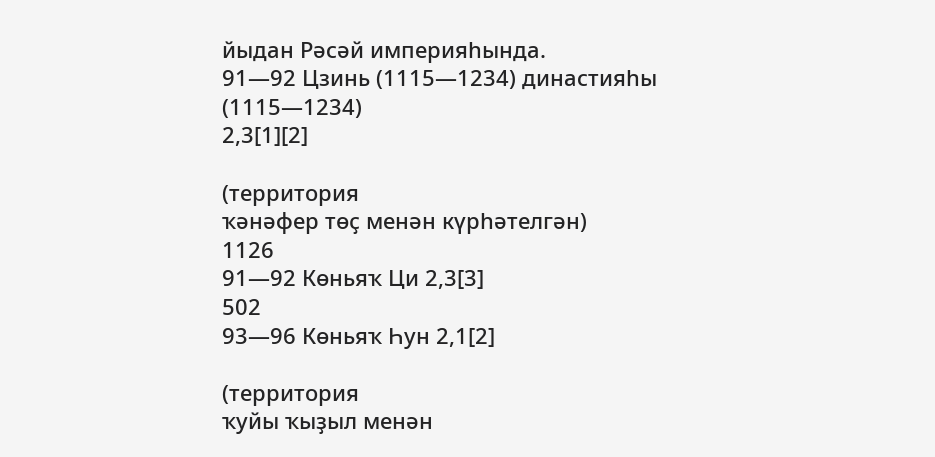йыдан Рәсәй империяһында.
91—92 Цзинь (1115—1234) династияһы
(1115—1234)
2,3[1][2]

(территория
ҡәнәфер төҫ менән күрһәтелгән)
1126
91—92 Көньяҡ Ци 2,3[3]
502
93—96 Көньяҡ Һун 2,1[2]

(территория
ҡуйы ҡыҙыл менән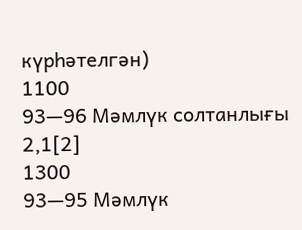күрһәтелгән)
1100
93—96 Мәмлүк солтанлығы 2,1[2]
1300
93—95 Мәмлүк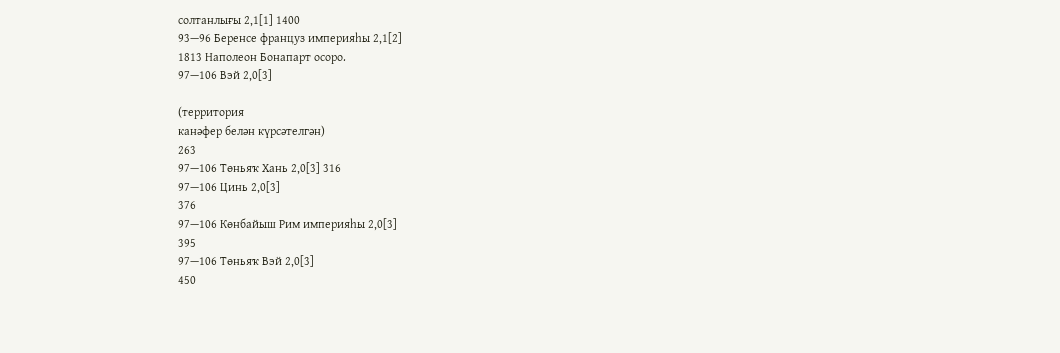солтанлығы 2,1[1] 1400
93—96 Беренсе француз империяһы 2,1[2]
1813 Наполеон Бонапарт осоро.
97—106 Вэй 2,0[3]

(территория
канәфер белән күрсәтелгән)
263
97—106 Төньяҡ Хань 2,0[3] 316
97—106 Цинь 2,0[3]
376
97—106 Көнбайыш Рим империяһы 2,0[3]
395
97—106 Төньяҡ Вэй 2,0[3]
450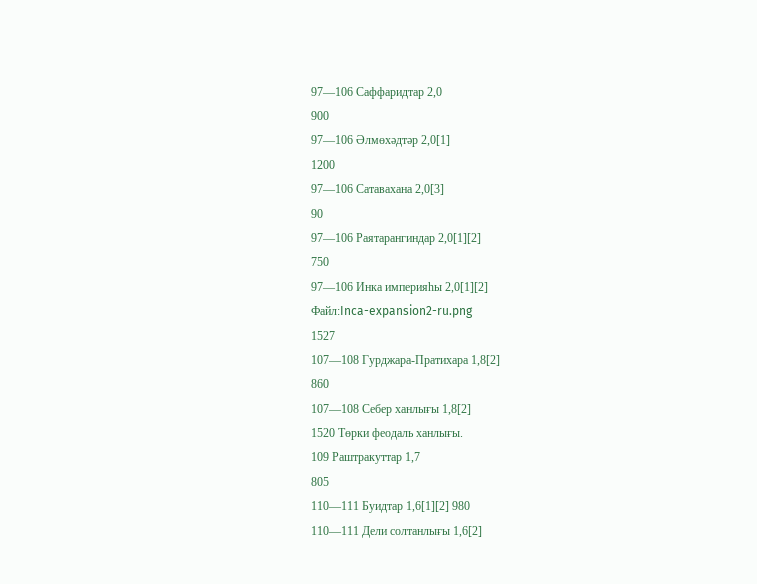97—106 Саффаридтар 2,0
900
97—106 Әлмөхәдтәр 2,0[1]
1200
97—106 Сатавахана 2,0[3]
90
97—106 Раятарангиндар 2,0[1][2]
750
97—106 Инка империяһы 2,0[1][2]
Файл:Inca-expansion2-ru.png
1527
107—108 Гурджара-Пратихара 1,8[2]
860
107—108 Себер ханлығы 1,8[2]
1520 Төрки феодаль ханлығы.
109 Раштракуттар 1,7
805
110—111 Буидтар 1,6[1][2] 980
110—111 Дели солтанлығы 1,6[2]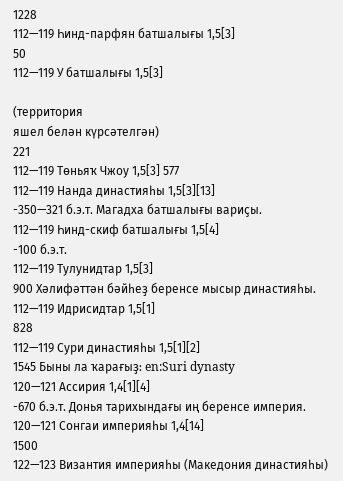1228
112—119 Һинд-парфян батшалығы 1,5[3]
50
112—119 У батшалығы 1,5[3]

(территория
яшел белән күрсәтелгән)
221
112—119 Төньяҡ Чжоу 1,5[3] 577
112—119 Нанда династияһы 1,5[3][13]
-350—321 б.э.т. Магадха батшалығы вариҫы.
112—119 Һинд-скиф батшалығы 1,5[4]
-100 б.э.т.
112—119 Тулунидтар 1,5[3]
900 Хәлифәттән бәйһеҙ беренсе мысыр династияһы.
112—119 Идрисидтар 1,5[1]
828
112—119 Сури династияһы 1,5[1][2]
1545 Быны ла ҡарағыҙ: en:Suri dynasty
120—121 Ассирия 1,4[1][4]
-670 б.э.т. Донья тарихындағы иң беренсе империя.
120—121 Сонгаи империяһы 1,4[14]
1500
122—123 Византия империяһы (Македония династияһы)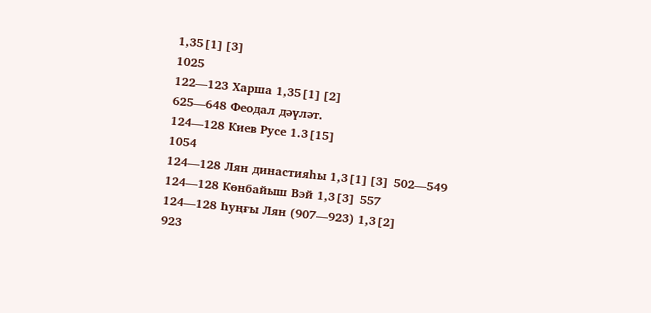1,35[1][3]
1025
122—123 Харша 1,35[1][2]
625—648 Феодал дәүләт.
124—128 Киев Русе 1.3[15]
1054
124—128 Лян династияһы 1,3[1][3] 502—549
124—128 Көнбайыш Вэй 1,3[3] 557
124—128 Һуңғы Лян (907—923) 1,3[2]
923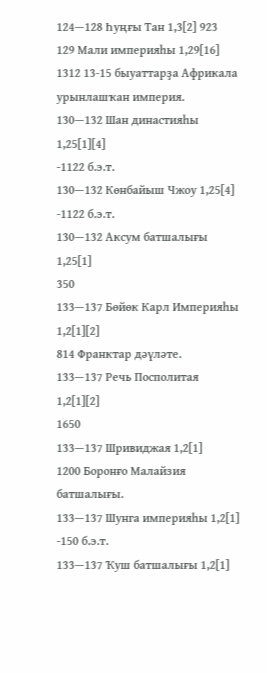124—128 Һуңғы Тан 1,3[2] 923
129 Мали империяһы 1,29[16]
1312 13-15 быуаттарҙа Африкала урынлашҡан империя.
130—132 Шан династияһы 1,25[1][4]
-1122 б.э.т.
130—132 Көнбайыш Чжоу 1,25[4]
-1122 б.э.т.
130—132 Аксум батшалығы 1,25[1]
350
133—137 Бөйөк Карл Империяһы 1,2[1][2]
814 Франктар дәүләте.
133—137 Речь Посполитая 1,2[1][2]
1650
133—137 Шривиджая 1,2[1]
1200 Боронғо Малайзия батшалығы.
133—137 Шунга империяһы 1,2[1]
-150 б.э.т.
133—137 Ҡуш батшалығы 1,2[1]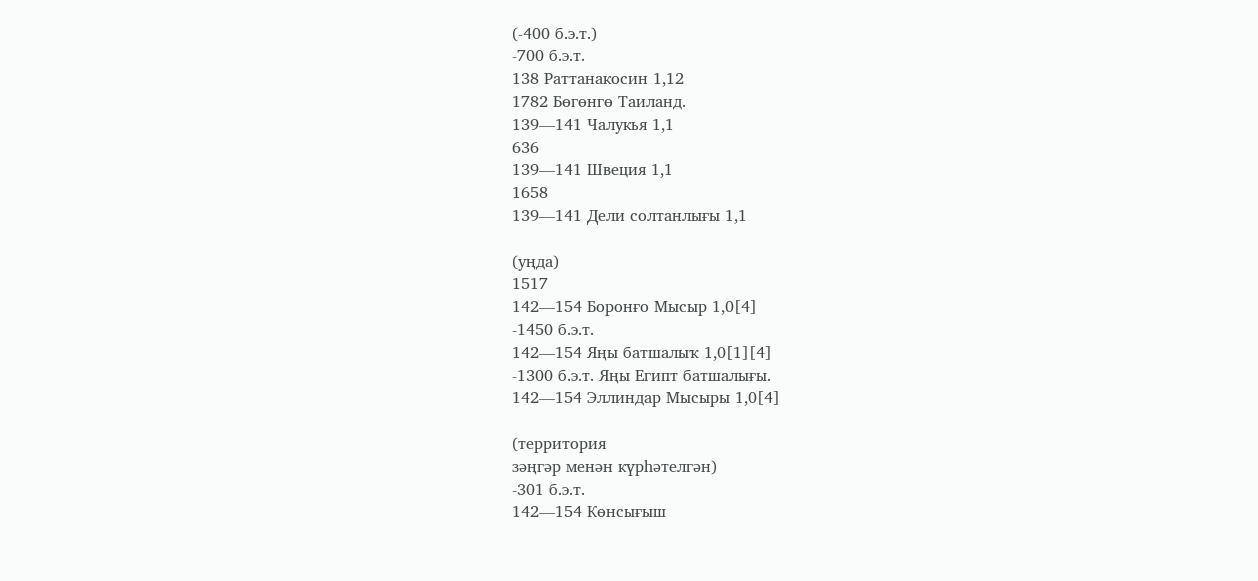(-400 б.э.т.)
-700 б.э.т.
138 Раттанакосин 1,12
1782 Бөгөнгө Таиланд.
139—141 Чалукья 1,1
636
139—141 Швеция 1,1
1658
139—141 Дели солтанлығы 1,1

(уңда)
1517
142—154 Боронғо Мысыр 1,0[4]
-1450 б.э.т.
142—154 Яңы батшалыҡ 1,0[1][4]
-1300 б.э.т. Яңы Египт батшалығы.
142—154 Эллиндар Мысыры 1,0[4]

(территория
зәңгәр менән күрһәтелгән)
-301 б.э.т.
142—154 Көнсығыш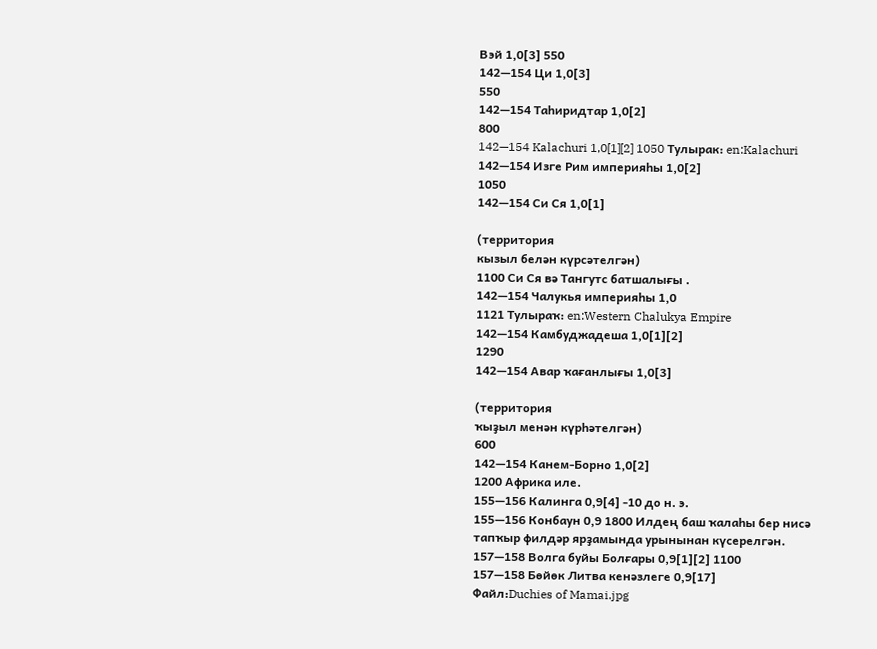Вэй 1,0[3] 550
142—154 Ци 1,0[3]
550
142—154 Таһиридтар 1,0[2]
800
142—154 Kalachuri 1,0[1][2] 1050 Тулырак: en:Kalachuri
142—154 Изге Рим империяһы 1,0[2]
1050
142—154 Си Ся 1,0[1]

(территория
кызыл белән күрсәтелгән)
1100 Си Ся вә Тангутс батшалығы .
142—154 Чалукья империяһы 1,0
1121 Тулыраҡ: en:Western Chalukya Empire
142—154 Камбуджадеша 1,0[1][2]
1290
142—154 Авар ҡағанлығы 1,0[3]

(территория
ҡыҙыл менән күрһәтелгән)
600
142—154 Канем-Борно 1,0[2]
1200 Африка иле.
155—156 Калинга 0,9[4] -10 до н. э.
155—156 Конбаун 0,9 1800 Илдең баш ҡалаһы бер нисә тапҡыр филдәр ярҙамында урынынан күсерелгән.
157—158 Волга буйы Болғары 0,9[1][2] 1100
157—158 Бөйөк Литва кенәзлеге 0,9[17]
Файл:Duchies of Mamai.jpg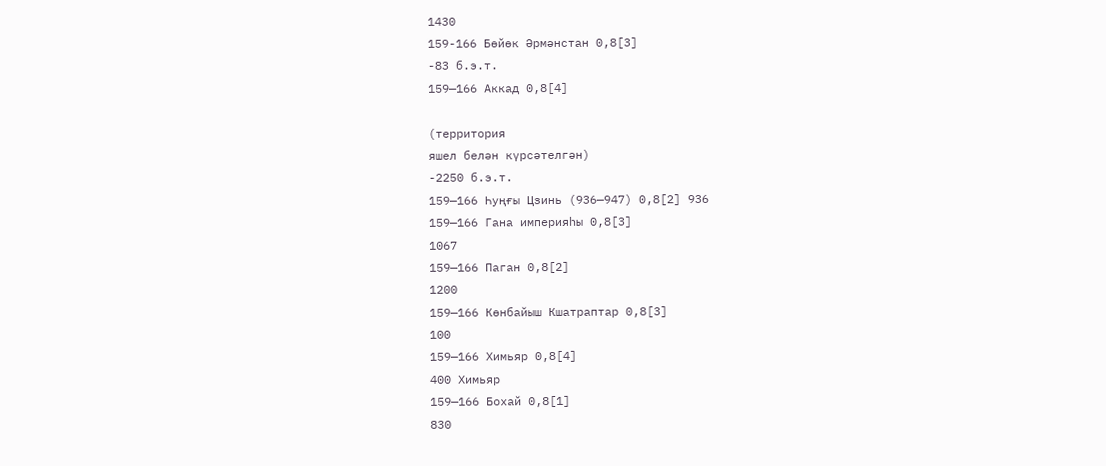1430
159-166 Бөйөк Әрмәнстан 0,8[3]
-83 б.э.т.
159—166 Аккад 0,8[4]

(территория
яшел белән күрсәтелгән)
-2250 б.э.т.
159—166 Һуңғы Цзинь (936—947) 0,8[2] 936
159—166 Гана империяһы 0,8[3]
1067
159—166 Паган 0,8[2]
1200
159—166 Көнбайыш Кшатраптар 0,8[3]
100
159—166 Химьяр 0,8[4]
400 Химьяр
159—166 Бохай 0,8[1]
830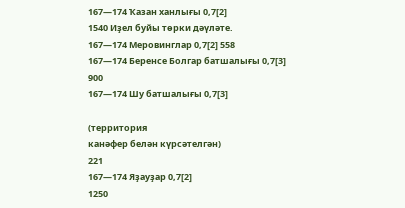167—174 Ҡазан ханлығы 0,7[2]
1540 Иҙел буйы төрки дәүләте.
167—174 Меровинглар 0,7[2] 558
167—174 Беренсе Болгар батшалығы 0,7[3]
900
167—174 Шу батшалығы 0,7[3]

(территория
канәфер белән күрсәтелгән)
221
167—174 Яҙауҙар 0,7[2]
1250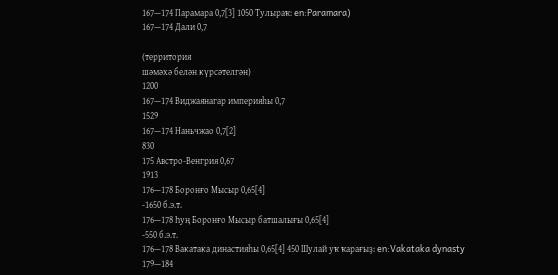167—174 Парамара 0,7[3] 1050 Тулыраҡ: en:Paramara)
167—174 Дали 0,7

(территория
шәмәхә белән күрсәтелгән)
1200
167—174 Виджаянагар империяһы 0,7
1529
167—174 Наньчжао 0,7[2]
830
175 Австро-Венгрия 0,67
1913
176—178 Боронғо Мысыр 0,65[4]
-1650 б.э.т.
176—178 Һуң Боронғо Мысыр батшалығы 0,65[4]
-550 б.э.т.
176—178 Вакатака династияһы 0,65[4] 450 Шулай уҡ ҡарағыҙ: en:Vakataka dynasty
179—184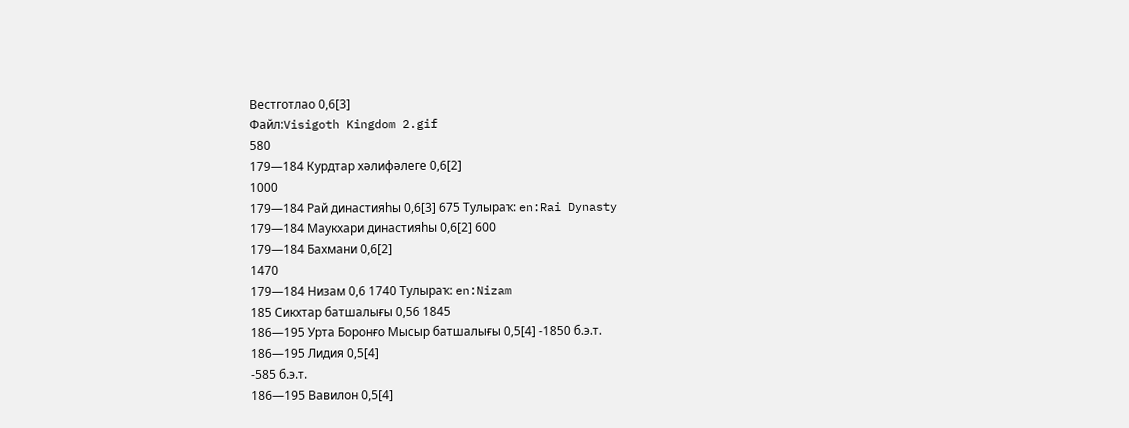Вестготлао 0,6[3]
Файл:Visigoth Kingdom 2.gif
580
179—184 Курдтар хәлифәлеге 0,6[2]
1000
179—184 Рай династияһы 0,6[3] 675 Тулыраҡ: en:Rai Dynasty
179—184 Маукхари династияһы 0,6[2] 600
179—184 Бахмани 0,6[2]
1470
179—184 Низам 0,6 1740 Тулыраҡ: en:Nizam
185 Сикхтар батшалығы 0,56 1845
186—195 Урта Боронғо Мысыр батшалығы 0,5[4] -1850 б.э.т.
186—195 Лидия 0,5[4]
-585 б.э.т.
186—195 Вавилон 0,5[4]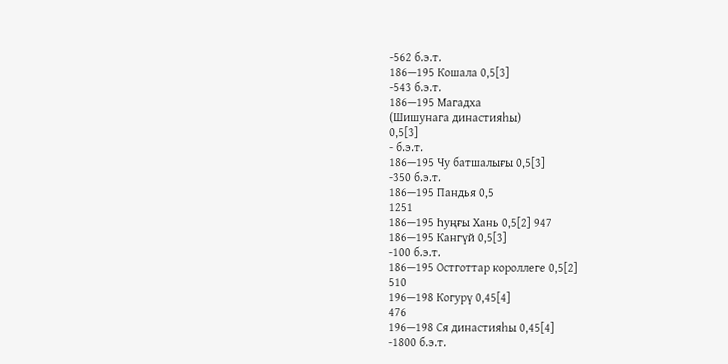-562 б.э.т.
186—195 Кошала 0,5[3]
-543 б.э.т.
186—195 Магадха
(Шишунага династияһы)
0,5[3]
- б.э.т.
186—195 Чу батшалығы 0,5[3]
-350 б.э.т.
186—195 Пандья 0,5
1251
186—195 Һуңғы Хань 0,5[2] 947
186—195 Кангүй 0,5[3]
-100 б.э.т.
186—195 Остготтар короллеге 0,5[2]
510
196—198 Когурү 0,45[4]
476
196—198 Ся династияһы 0,45[4]
-1800 б.э.т.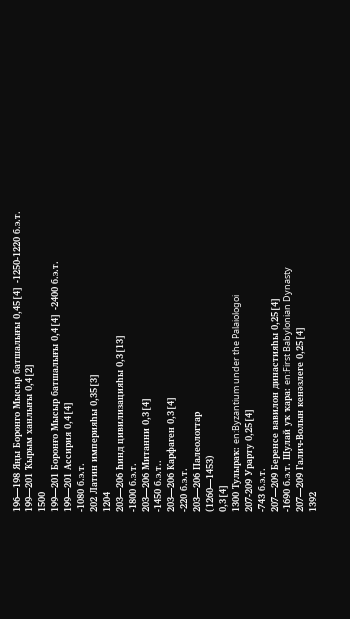196—198 Яңы Боронго Мысыр батшалығы 0,45[4] -1250-1220 б.э.т.
199—201 Ҡырым ханлығы 0,4[2]
1500
199—201 Боронғо Мысыр батшалығы 0,4[4] -2400 б.э.т.
199—201 Ассирия 0,4[4]
-1080 б.э.т.
202 Латин империяһы 0,35[3]
1204
203—206 Һинд цивилизацияһы 0,3[13]
-1800 б.э.т.
203—206 Митанни 0,3[4]
-1450 б.э.т..
203—206 Карфаген 0,3[4]
-220 б.э.т.
203—206 Палеологтар
(1260—1453)
0,3[4]
1300 Тулыраҡ: en:Byzantium under the Palaiologoi
207-209 Урарту 0,25[4]
-743 б.э.т.
207—209 Беренсе вавилон династияһы 0,25[4]
-1690 б.э.т. Шулай уҡ ҡара: en:First Babylonian Dynasty
207—209 Галич-Волын кенәзлеге 0,25[4]
1392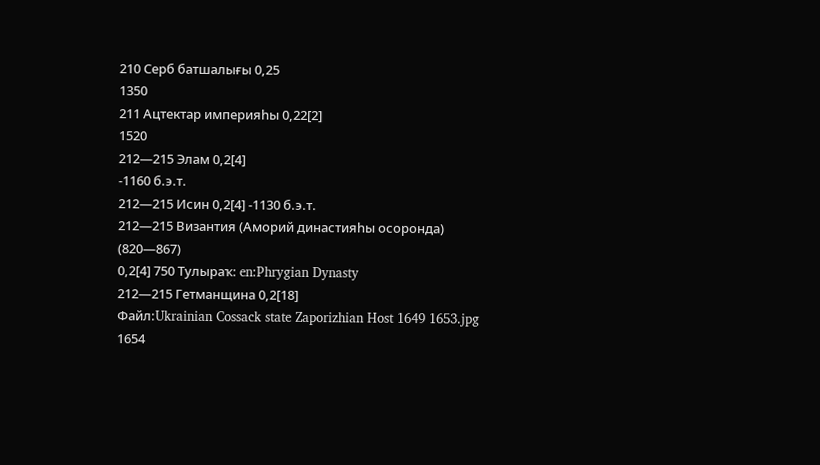210 Серб батшалығы 0,25
1350
211 Ацтектар империяһы 0,22[2]
1520
212—215 Элам 0,2[4]
-1160 б.э.т.
212—215 Исин 0,2[4] -1130 б.э.т.
212—215 Византия (Аморий династияһы осоронда)
(820—867)
0,2[4] 750 Тулыраҡ: en:Phrygian Dynasty
212—215 Гетманщина 0,2[18]
Файл:Ukrainian Cossack state Zaporizhian Host 1649 1653.jpg
1654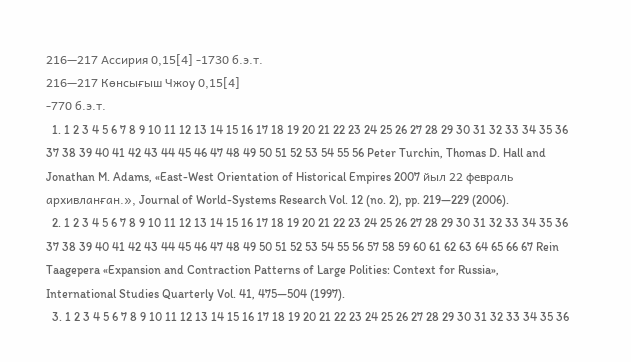216—217 Ассирия 0,15[4] -1730 б.э.т.
216—217 Көнсығыш Чжоу 0,15[4]
-770 б.э.т.
  1. 1 2 3 4 5 6 7 8 9 10 11 12 13 14 15 16 17 18 19 20 21 22 23 24 25 26 27 28 29 30 31 32 33 34 35 36 37 38 39 40 41 42 43 44 45 46 47 48 49 50 51 52 53 54 55 56 Peter Turchin, Thomas D. Hall and Jonathan M. Adams, «East-West Orientation of Historical Empires 2007 йыл 22 февраль архивланған.», Journal of World-Systems Research Vol. 12 (no. 2), pp. 219—229 (2006).
  2. 1 2 3 4 5 6 7 8 9 10 11 12 13 14 15 16 17 18 19 20 21 22 23 24 25 26 27 28 29 30 31 32 33 34 35 36 37 38 39 40 41 42 43 44 45 46 47 48 49 50 51 52 53 54 55 56 57 58 59 60 61 62 63 64 65 66 67 Rein Taagepera «Expansion and Contraction Patterns of Large Polities: Context for Russia», International Studies Quarterly Vol. 41, 475—504 (1997).
  3. 1 2 3 4 5 6 7 8 9 10 11 12 13 14 15 16 17 18 19 20 21 22 23 24 25 26 27 28 29 30 31 32 33 34 35 36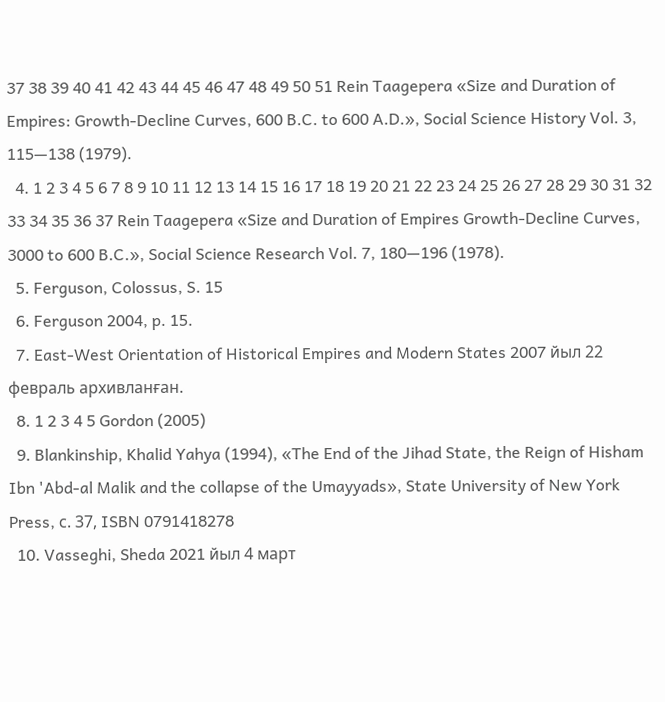37 38 39 40 41 42 43 44 45 46 47 48 49 50 51 Rein Taagepera «Size and Duration of Empires: Growth-Decline Curves, 600 B.C. to 600 A.D.», Social Science History Vol. 3, 115—138 (1979).
  4. 1 2 3 4 5 6 7 8 9 10 11 12 13 14 15 16 17 18 19 20 21 22 23 24 25 26 27 28 29 30 31 32 33 34 35 36 37 Rein Taagepera «Size and Duration of Empires Growth-Decline Curves, 3000 to 600 B.C.», Social Science Research Vol. 7, 180—196 (1978).
  5. Ferguson, Colossus, S. 15
  6. Ferguson 2004, p. 15.
  7. East-West Orientation of Historical Empires and Modern States 2007 йыл 22 февраль архивланған.
  8. 1 2 3 4 5 Gordon (2005)
  9. Blankinship, Khalid Yahya (1994), «The End of the Jihad State, the Reign of Hisham Ibn 'Abd-al Malik and the collapse of the Umayyads», State University of New York Press, с. 37, ISBN 0791418278
  10. Vasseghi, Sheda 2021 йыл 4 март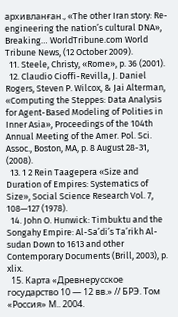архивланған., «The other Iran story: Re-engineering the nation’s cultural DNA», Breaking… WorldTribune.com World Tribune News, (12 October 2009).
  11. Steele, Christy, «Rome», p. 36 (2001).
  12. Claudio Cioffi-Revilla, J. Daniel Rogers, Steven P. Wilcox, & Jai Alterman, «Computing the Steppes: Data Analysis for Agent-Based Modeling of Polities in Inner Asia», Proceedings of the 104th Annual Meeting of the Amer. Pol. Sci. Assoc., Boston, MA, p. 8 August 28-31, (2008).
  13. 1 2 Rein Taagepera «Size and Duration of Empires: Systematics of Size», Social Science Research Vol. 7, 108—127 (1978).
  14. John O. Hunwick: Timbuktu and the Songahy Empire: Al-Sa’di’s Ta’rikh Al-sudan Down to 1613 and other Contemporary Documents (Brill, 2003), p. xlix.
  15. Карта «Древнерусское государство 10 — 12 вв.» // БРЭ. Том «Россия» М.. 2004.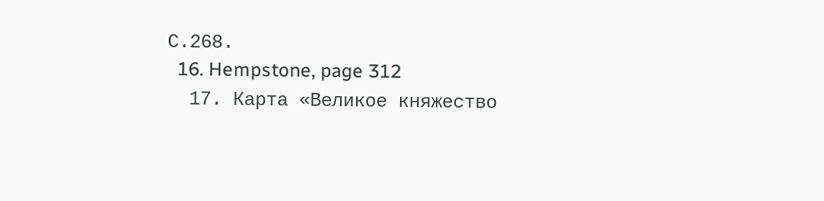С.268.
  16. Hempstone, page 312
  17. Карта «Великое княжество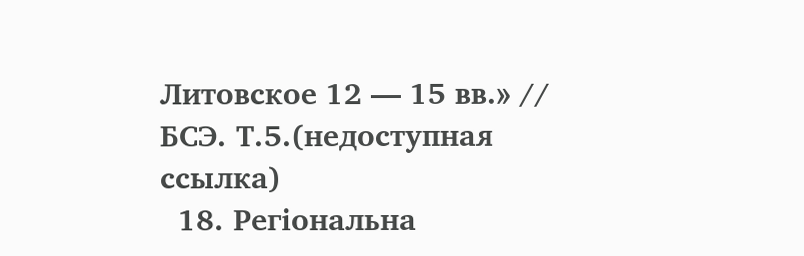Литовское 12 — 15 вв.» // БСЭ. Т.5.(недоступная ссылка)
  18. Регіональна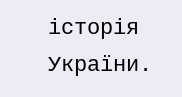історія України.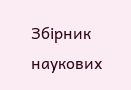Збірник наукових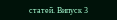статей. Випуск 3